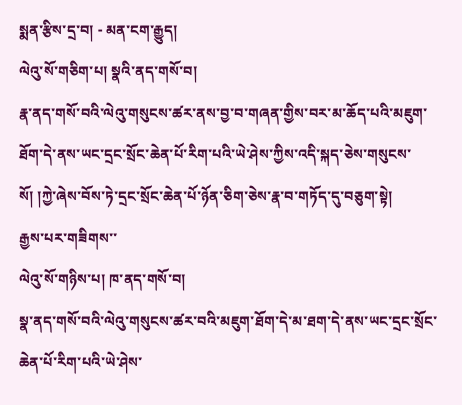སྨན་རྩིས་དྲ་བ། - མན་ངག་རྒྱུད།
ལེའུ་སོ་གཅིག་པ། སྣའི་ནད་གསོ་བ།
རྣ་ནད་གསོ་བའི་ལེའུ་གསུངས་ཚར་ནས་བྱ་བ་གཞན་གྱིས་བར་མ་ཆོད་པའི་མཇུག་ཐོག་དེ་ནས་ཡང་དྲང་སྲོང་ཆེན་པོ་རིག་པའི་ཡེ་ཤེས་ཀྱིས་འདི་སྐད་ཅེས་གསུངས་སོ། །ཀྱེ་ཞེས་བོས་ཏེ་དྲང་སྲོང་ཆེན་པོ་ཉོན་ཅིག་ཅེས་རྣ་བ་གཏོད་དུ་བཅུག་སྟེ།
རྒྱས་པར་གཟིགས་་
ལེའུ་སོ་གཉིས་པ། ཁ་ནད་གསོ་བ།
སྣ་ནད་གསོ་བའི་ལེའུ་གསུངས་ཚར་བའི་མཇུག་ཐོག་དེ་མ་ཐག་དེ་ནས་ཡང་དྲང་སྲོང་ཆེན་པོ་རིག་པའི་ཡེ་ཤེས་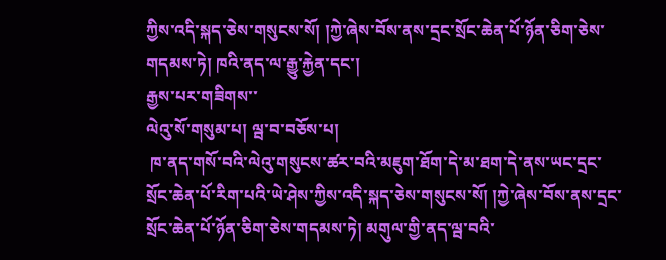ཀྱིས་འདི་སྐད་ཅེས་གསུངས་སོ། །ཀྱེ་ཞེས་བོས་ནས་དྲང་སྲོང་ཆེན་པོ་ཉོན་ཅིག་ཅེས་གདམས་ཏེ། ཁའི་ནད་ལ་རྒྱུ་རྐྱེན་དང་།
རྒྱས་པར་གཟིགས་་
ལེའུ་སོ་གསུམ་པ། ལྦ་བ་བཅོས་པ།
 ཁ་ནད་གསོ་བའི་ལེའུ་གསུངས་ཚར་བའི་མཇུག་ཐོག་དེ་མ་ཐག་དེ་ནས་ཡང་དྲང་སྲོང་ཆེན་པོ་རིག་པའི་ཡེ་ཤེས་ཀྱིས་འདི་སྐད་ཅེས་གསུངས་སོ། །ཀྱེ་ཞེས་བོས་ནས་དྲང་སྲོང་ཆེན་པོ་ཉོན་ཅིག་ཅེས་གདམས་ཏེ། མགུལ་གྱི་ནད་ལྦ་བའི་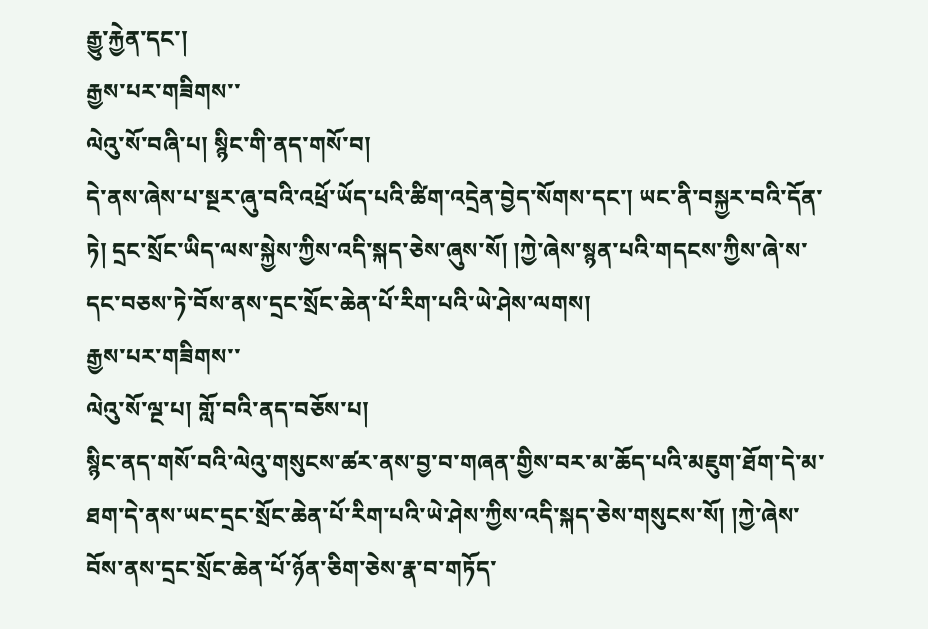རྒྱུ་རྐྱེན་དང་།
རྒྱས་པར་གཟིགས་་
ལེའུ་སོ་བཞི་པ། སྙིང་གི་ནད་གསོ་བ།
དེ་ནས་ཞེས་པ་སྔར་ཞུ་བའི་འཕྲོ་ཡོད་པའི་ཚིག་འདྲེན་བྱེད་སོགས་དང་། ཡང་ནི་བསྐྱར་བའི་དོན་ཏེ། དྲང་སྲོང་ཡིད་ལས་སྐྱེས་ཀྱིས་འདི་སྐད་ཅེས་ཞུས་སོ། །ཀྱེ་ཞེས་སྙན་པའི་གདངས་ཀྱིས་ཞེ་ས་དང་བཅས་ཏེ་བོས་ནས་དྲང་སྲོང་ཆེན་པོ་རིག་པའི་ཡེ་ཤེས་ལགས།
རྒྱས་པར་གཟིགས་་
ལེའུ་སོ་ལྔ་པ། གློ་བའི་ནད་བཅོས་པ།
སྙིང་ནད་གསོ་བའི་ལེའུ་གསུངས་ཚར་ནས་བྱ་བ་གཞན་གྱིས་བར་མ་ཆོད་པའི་མཇུག་ཐོག་དེ་མ་ཐག་དེ་ནས་ཡང་དྲང་སྲོང་ཆེན་པོ་རིག་པའི་ཡེ་ཤེས་ཀྱིས་འདི་སྐད་ཅེས་གསུངས་སོ། །ཀྱེ་ཞེས་བོས་ནས་དྲང་སྲོང་ཆེན་པོ་ཉོན་ཅིག་ཅེས་རྣ་བ་གཏོད་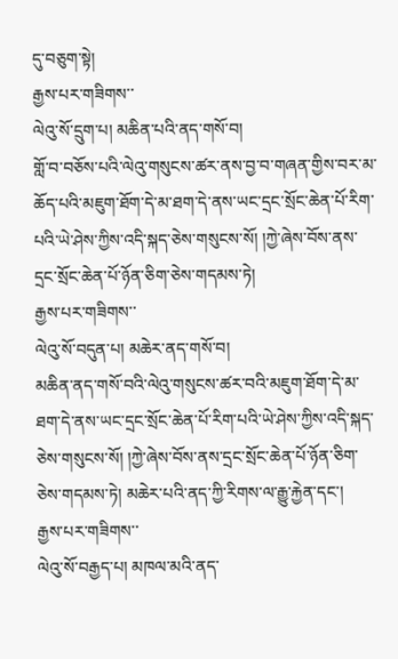དུ་བཅུག་སྟེ།
རྒྱས་པར་གཟིགས་་
ལེའུ་སོ་དྲུག་པ། མཆིན་པའི་ནད་གསོ་བ།
གློ་བ་བཅོས་པའི་ལེའུ་གསུངས་ཚར་ནས་བྱ་བ་གཞན་གྱིས་བར་མ་ཆོད་པའི་མཇུག་ཐོག་དེ་མ་ཐག་དེ་ནས་ཡང་དྲང་སྲོང་ཆེན་པོ་རིག་པའི་ཡེ་ཤེས་ཀྱིས་འདི་སྐད་ཅེས་གསུངས་སོ། །ཀྱེ་ཞེས་བོས་ནས་དྲང་སྲོང་ཆེན་པོ་ཉོན་ཅིག་ཅེས་གདམས་ཏེ།
རྒྱས་པར་གཟིགས་་
ལེའུ་སོ་བདུན་པ། མཆེར་ནད་གསོ་བ།
མཆིན་ནད་གསོ་བའི་ལེའུ་གསུངས་ཚར་བའི་མཇུག་ཐོག་དེ་མ་ཐག་དེ་ནས་ཡང་དྲང་སྲོང་ཆེན་པོ་རིག་པའི་ཡེ་ཤེས་ཀྱིས་འདི་སྐད་ཅེས་གསུངས་སོ། །ཀྱེ་ཞེས་བོས་ནས་དྲང་སྲོང་ཆེན་པོ་ཉོན་ཅིག་ཅེས་གདམས་ཏེ། མཆེར་པའི་ནད་ཀྱི་རིགས་ལ་རྒྱུ་རྐྱེན་དང་།
རྒྱས་པར་གཟིགས་་
ལེའུ་སོ་བརྒྱད་པ། མཁལ་མའི་ནད་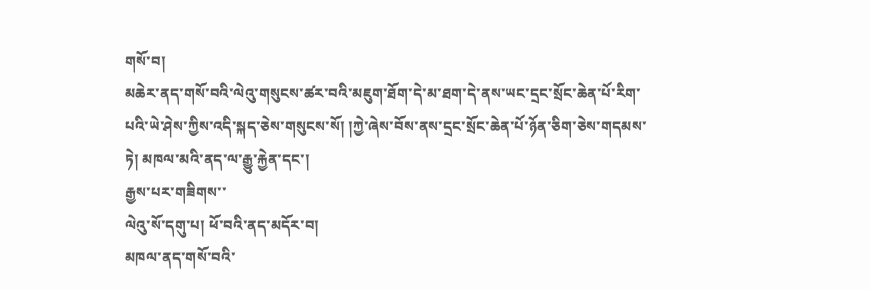གསོ་བ།
མཆེར་ནད་གསོ་བའི་ལེའུ་གསུངས་ཚར་བའི་མཇུག་ཐོག་དེ་མ་ཐག་དེ་ནས་ཡང་དྲང་སྲོང་ཆེན་པོ་རིག་པའི་ཡེ་ཤེས་ཀྱིས་འདི་སྐད་ཅེས་གསུངས་སོ། །ཀྱེ་ཞེས་བོས་ནས་དྲང་སྲོང་ཆེན་པོ་ཉོན་ཅིག་ཅེས་གདམས་ཏེ། མཁལ་མའི་ནད་ལ་རྒྱུ་རྐྱེན་དང་།
རྒྱས་པར་གཟིགས་་
ལེའུ་སོ་དགུ་པ། ཕོ་བའི་ནད་མདོར་བ།
མཁལ་ནད་གསོ་བའི་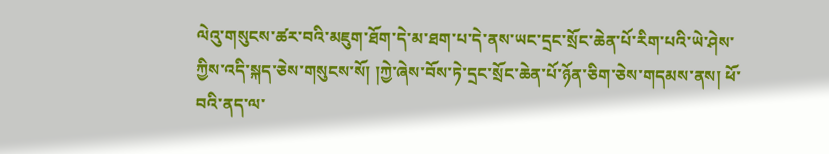ལེའུ་གསུངས་ཚར་བའི་མཇུག་ཐོག་དེ་མ་ཐག་པ་དེ་ནས་ཡང་དྲང་སྲོང་ཆེན་པོ་རིག་པའི་ཡེ་ཤེས་ཀྱིས་འདི་སྐད་ཅེས་གསུངས་སོ། །ཀྱེ་ཞེས་བོས་ཏེ་དྲང་སྲོང་ཆེན་པོ་ཉོན་ཅིག་ཅེས་གདམས་ནས། ཕོ་བའི་ནད་ལ་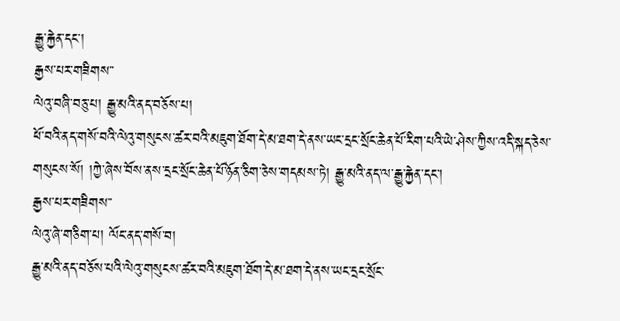རྒྱུ་རྐྱེན་དང་།
རྒྱས་པར་གཟིགས་་
ལེའུ་བཞི་བཅུ་པ། རྒྱུ་མའི་ནད་བཅོས་པ།
ཕོ་བའི་ནད་གསོ་བའི་ལེའུ་གསུངས་ཚར་བའི་མཇུག་ཐོག་དེ་མ་ཐག་དེ་ནས་ཡང་དྲང་སྲོང་ཆེན་པོ་རིག་པའི་ཡེ་ཤེས་ཀྱིས་འདི་སྐད་ཅེས་གསུངས་སོ། །ཀྱེ་ཞེས་བོས་ནས་དྲང་སྲོང་ཆེན་པོ་ཉོན་ཅིག་ཅེས་གདམས་ཏེ། རྒྱུ་མའི་ནད་ལ་རྒྱུ་རྐྱེན་དང་།
རྒྱས་པར་གཟིགས་་
ལེའུ་ཞེ་གཅིག་པ། ལོང་ནད་གསོ་བ།
རྒྱུ་མའི་ནད་བཅོས་པའི་ལེའུ་གསུངས་ཚར་བའི་མཇུག་ཐོག་དེ་མ་ཐག་དེ་ནས་ཡང་དྲང་སྲོང་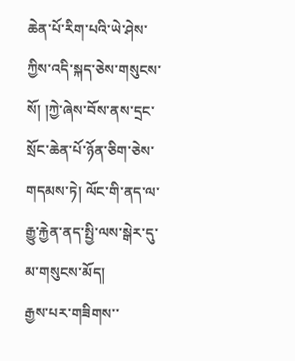ཆེན་པོ་རིག་པའི་ཡེ་ཤེས་ཀྱིས་འདི་སྐད་ཅེས་གསུངས་སོ། །ཀྱེ་ཞེས་བོས་ནས་དྲང་སྲོང་ཆེན་པོ་ཉོན་ཅིག་ཅེས་གདམས་ཏེ། ལོང་གི་ནད་ལ་རྒྱུ་རྐྱེན་ནད་སྤྱི་ལས་སྒེར་དུ་མ་གསུངས་མོད།
རྒྱས་པར་གཟིགས་་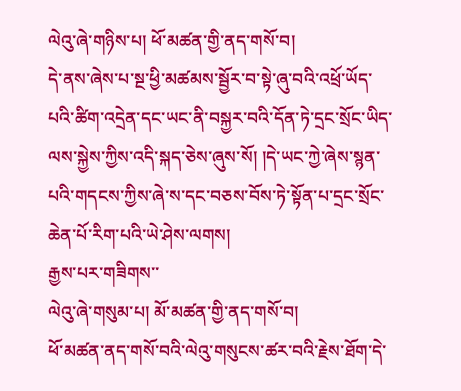ལེའུ་ཞེ་གཉིས་པ། ཕོ་མཚན་གྱི་ནད་གསོ་བ།
དེ་ནས་ཞེས་པ་སྔ་ཕྱི་མཚམས་སྦྱོར་བ་སྟེ་ཞུ་བའི་འཕྲོ་ཡོད་པའི་ཚིག་འདྲེན་དང་ཡང་ནི་བསྐྱར་བའི་དོན་ཏེ་དྲང་སྲོང་ཡིད་ལས་སྐྱེས་ཀྱིས་འདི་སྐད་ཅེས་ཞུས་སོ། །དེ་ཡང་ཀྱེ་ཞེས་སྙན་པའི་གདངས་ཀྱིས་ཞེ་ས་དང་བཅས་བོས་ཏེ་སྟོན་པ་དྲང་སྲོང་ཆེན་པོ་རིག་པའི་ཡེ་ཤེས་ལགས།
རྒྱས་པར་གཟིགས་་
ལེའུ་ཞེ་གསུམ་པ། མོ་མཚན་གྱི་ནད་གསོ་བ།
ཕོ་མཚན་ནད་གསོ་བའི་ལེའུ་གསུངས་ཚར་བའི་རྗེས་ཐོག་དེ་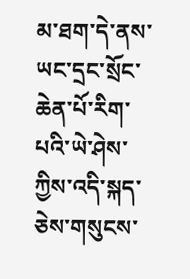མ་ཐག་དེ་ནས་ཡང་དྲང་སྲོང་ཆེན་པོ་རིག་པའི་ཡེ་ཤེས་ཀྱིས་འདི་སྐད་ཅེས་གསུངས་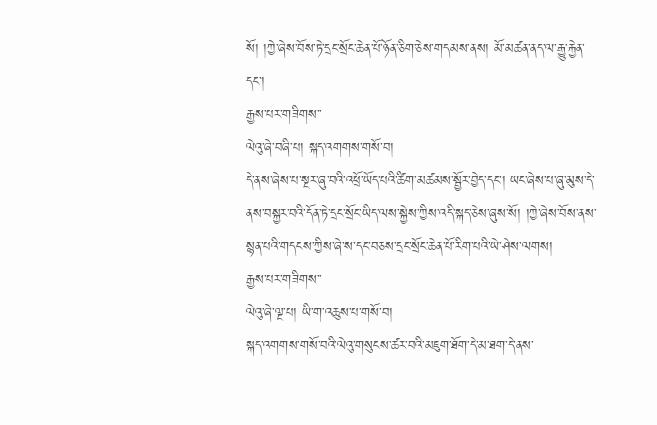སོ། །ཀྱེ་ཞེས་བོས་ཏེ་དྲང་སྲོང་ཆེན་པོ་ཉོན་ཅིག་ཅེས་གདམས་ནས། མོ་མཚན་ནད་ལ་རྒྱུ་རྐྱེན་དང་།
རྒྱས་པར་གཟིགས་་
ལེའུ་ཞེ་བཞི་པ། སྐད་འགགས་གསོ་བ།
དེ་ནས་ཞེས་པ་སྔར་ཞུ་བའི་འཕྲོ་ཡོད་པའི་ཚིག་མཚམས་སྦྱོར་བྱེད་དང་། ཡང་ཞེས་པ་ཞུ་མུས་དེ་ནས་བསྐྱར་བའི་དོན་ཏེ་དྲང་སྲོང་ཡིད་ལས་སྐྱེས་ཀྱིས་འདི་སྐད་ཅེས་ཞུས་སོ། །ཀྱེ་ཞེས་བོས་ནས་སྙན་པའི་གདངས་ཀྱིས་ཞེ་ས་དང་བཅས་དྲང་སྲོང་ཆེན་པོ་རིག་པའི་ཡེ་ཤེས་ལགས།
རྒྱས་པར་གཟིགས་་
ལེའུ་ཞེ་ལྔ་པ། ཡི་ག་འཆུས་པ་གསོ་བ།
སྐད་འགགས་གསོ་བའི་ལེའུ་གསུངས་ཚར་བའི་མཇུག་ཐོག་དེ་མ་ཐག་དེ་ནས་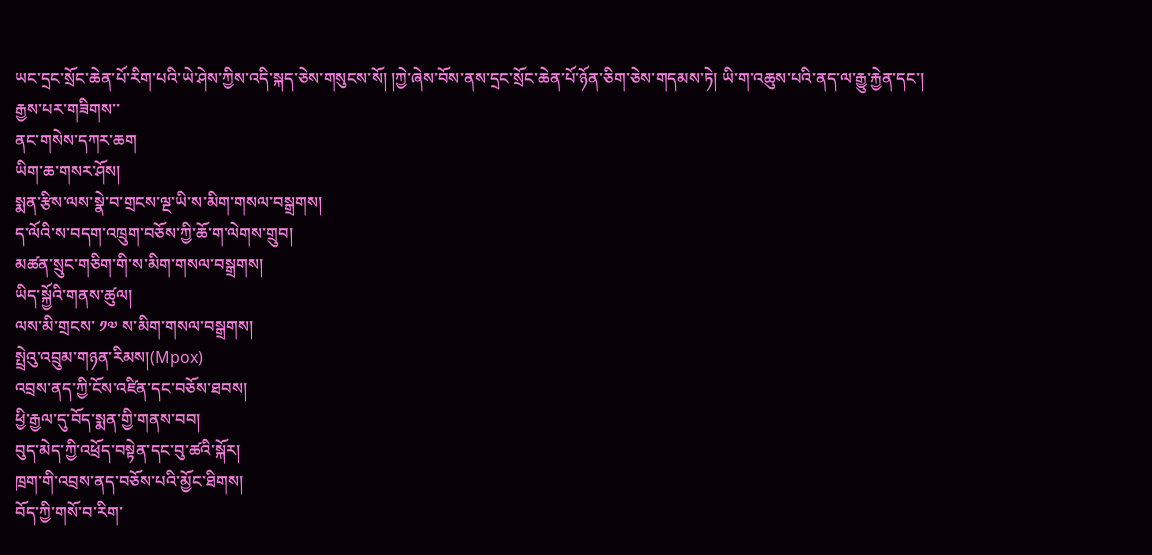ཡང་དྲང་སྲོང་ཆེན་པོ་རིག་པའི་ཡེ་ཤེས་ཀྱིས་འདི་སྐད་ཅེས་གསུངས་སོ། །ཀྱེ་ཞེས་བོས་ནས་དྲང་སྲོང་ཆེན་པོ་ཉོན་ཅིག་ཅེས་གདམས་ཏེ། ཡི་ག་འཆུས་པའི་ནད་ལ་རྒྱུ་རྐྱེན་དང་།
རྒྱས་པར་གཟིགས་་
ནང་གསེས་དཀར་ཆག
ཡིག་ཆ་གསར་ཤོས།
སྨན་རྩིས་ལས་སྣེ་བ་གྲངས་ལྔ་ཡི་ས་མིག་གསལ་བསྒྲགས།
ད་ལོའི་ས་བདག་འཁྲུག་བཅོས་ཀྱི་ཆོ་ག་ལེགས་གྲུབ།
མཚན་སྲུང་གཅིག་གི་ས་མིག་གསལ་བསྒྲགས།
ཡིད་སྐྱོའི་གནས་ཚུལ།
ལས་མི་གྲངས་ ༡༧ ས་མིག་གསལ་བསྒྲགས།
སྤྲེའུ་འབྲུམ་གཉན་རིམས།(Mpox)
འབྲས་ནད་ཀྱི་ངོས་འཛིན་དང་བཅོས་ཐབས།
ཕྱི་རྒྱལ་དུ་བོད་སྨན་གྱི་གནས་བབ།
བུད་མེད་ཀྱི་འཕྲོད་བསྟེན་དང་བུ་ཚའི་སྐོར།
ཁྲག་གི་འབྲས་ནད་བཅོས་པའི་མྱོང་ཐིགས།
བོད་ཀྱི་གསོ་བ་རིག་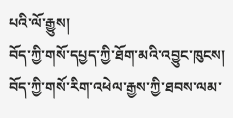པའི་ལོ་རྒྱུས།
བོད་ཀྱི་གསོ་དཔྱད་ཀྱི་ཐོག་མའི་འབྱུང་ཁུངས།
བོད་ཀྱི་གསོ་རིག་འཕེལ་རྒྱས་ཀྱི་ཐབས་ལམ་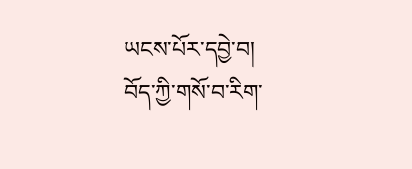ཡངས་པོར་དབྱེ་བ།
བོད་ཀྱི་གསོ་བ་རིག་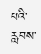པའི་རླབས་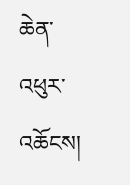ཆེན་འཕུར་འཆོངས།